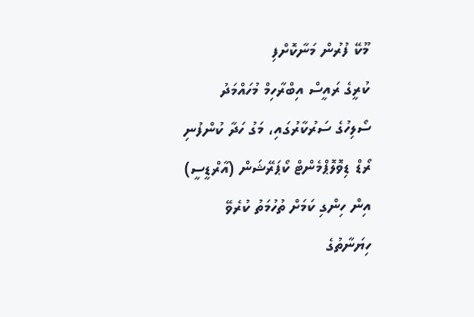މޫކޭ ފުރުން މަނާކޮށްފި
ކުރީގެ ރައީސް އިބްރާހިމް މުހައްމަދު ސޯލިހުގެ ސަރުކާރުގައި، މަގު ހަދާ ކުންފުނި ރޯޑް ޑިވޮލޮޕްމެންޓް ކޯޕަރޭޝަން (އާރްޑީސީ) އިން ހިންގި ކަމަށް ތުހުމަތު ކުރެވޭ ހިޔަނާތުގެ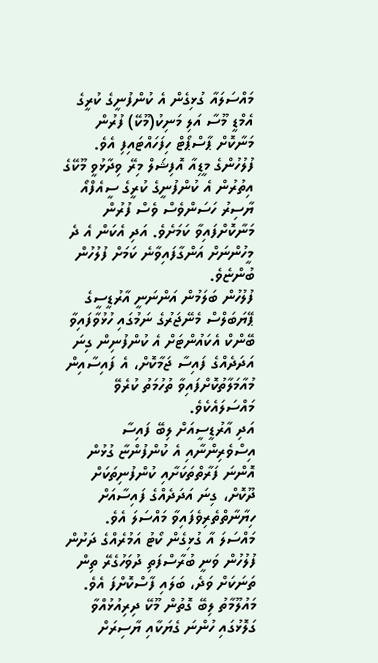މައްސަލައާ ގުޅިގެން އެ ކުންފުނީގެ ކުރީގެ އެމްޑީ މޫސާ އަލި މަނިކު(މޫކޭ) ފުރުން މަނާކޮށް ޕާސްޕޯޓް ހިފަހައްޓައިފި އެވެ.
ފުލުހުންގެ މީޑިއާ އޮފިޝަލް މިރޭ ވިދާޅުވީ މޫކޭގެ އިތުރުން އެ ކުންފުނީގެ ކުރީގެ ސީއެފްއޯ ޔާސިރު ހަސަންވެސް ވެސް ފުރުން މަނާކޮށްފައިވާ ކަމަށެވެ. އަދި އެކަން އެ ދެ މީހުންނަށް އަންގާފައިވާނެ ކަމަށް ފުލުހުން ބުންޏެވެ.
ފުލުހުން ބަލަމުން އަންނަނީ އާރުޑީސީގެ ޕޭޔަބަލްސް މެނޭޖަރުގެ ނަމުގައި ހުޅުވާފައިވާ ބޭންކް އެކައުންޓަށް އެ ކުންފުނިން ގިނަ އަދަދެއްގެ ފައިސާ ޖަމާކޮށް، އެ ފައިސާއިން މުއާމަލާތުކޮށްފައިވާ ތުހުމަތު ކުރެވޭ މައްސަލައެކެވެ.
އަދި އާރުޑީސީއަށް ލިބޭ ފައިސާ އިސްވެރިންނާއި އެ ކުންފުންޏާ ގުޅުން އޮންނަ ފަރާތްތަކަށާއި ކުންފުނިތަކަށް ދޫކޮށް، ގިނަ އަދަދެއްގެ ފައިސާއަށް ހިޔާނާތްތެރިވެފައިވާ މައްސަލަ އެވެ.
މައްސަލަ އާ ގުޅިގެން ކޯޓު އަމުރެއްގެ ދަށުން ފުލުހުން ވަނީ ބުރާސްފަތި ދުވަހުގެރޭ ތިން ތަނަކަށް ވަދެ، ބަލައި ފާސްކޮށްފަ އެވެ.
މައުލޫމާތު ލިބޭ ގޮތުން މޫކޭ ދިރިއުޅުއްވާ ގަލޮޅުގައި ހުންނަ ގެޔަކާއި ޔާސިރަށް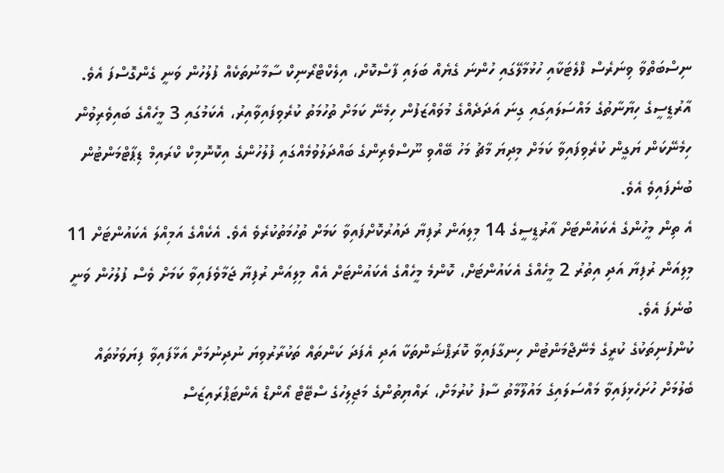ނިސްބަތްވާ ވިނަރެސް ފްލެޓަކާއި ހުޅުމާލޭގައި ހުންނަ ގެޔެއް ބަލައި ފާސްކޮށް، އިލެކްޓްރޯނިކް ސާމާނުތަކެއް ފުލުހުން ވަނީ ގެންގޮސްފަ އެވެ.
އާރުޑީސީގެ ހިޔާނާތުގެ މައްސަލައިގައި ގިނަ އަދަދެއްގެ މުވައްޒަފުން ހިމެނޭ ކަމަށް ތުހުމަތު ކުރެވިފައިވާއިރު، އެކަމުގައި 3 މީހެއްގެ ބައިވެރިވުން ހިމެނޭކަން ޔަގީން ކުރެވިފައިވާ ކަމަށް މިދިޔަ މާޗު މަހު ބޭއްވި ނޫސްވެރިންގެ ބައްދަލުވުމެއްގައި ފުލުހުންގެ އިކޮނޮމިކް ކްރައިމް ޑިޕާޓްމަންޓުން ބުނެފައިވެ އެވެ.
އެ ތިން މީހުންގެ އެކައުންޓަށް އާރުޑީސީގެ 14 މިލިއަން ރުފިޔާ ދައުރުކޮށްފައިވާ ކަމަށް ތުހުމަތުކުރެވެ އެވެ. އެކެއްގެ އަމިއްލަ އެކައުންޓަށް 11 މިލިއަން ރުފިޔާ އަދި އިތުރު 2 މީހެއްގެ އެކައުންޓަށް، ކޮންމެ މީހެއްގެ އެކައުންޓަށް އެއް މިލިއަން ރުފިޔާ ޖަމާވެފައިވާ ކަމަށް ވެސް ފުލުހުން ވަނީ ބުނެފަ އެވެ.
ކުންފުނިތަކުގެ ކުރީގެ މެނޭޖްމަންޓުން ހިނގާފައިވާ ކޮރަޕްޝަންތަކާ އަދި އެފަދަ ކަންތައް ތަކުރާރުވިޔަ ނުދިނުމަށް އަޅާފައިވާ ފިޔަވަޅުތައް ބެލުމަށް ހުށަހެޅިފައިވާ މައްސަލައިގެ މައުލޫމާތު ސާފު ކުރުމަށް، ރައްޔިތުންގެ މަޖިލިހުގެ ސްޓޭޓް އޯންޑް އެންޓަޕްރައިޒަސް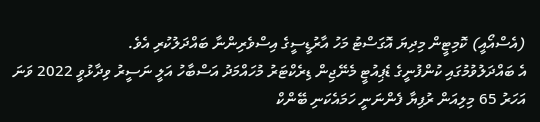(އެސްއޯއީ) ކޮމިޓީން މިދިޔަ އޮގަސްޓު މަހު އާރުޑީސީގެ އިސްވެރިންނާ ބައްދަލުކުރި އެވެ.
އެ ބައްދަލުވުމުގައި ކުންފުނީގެ ޑެޕިއުޓީ މެނޭޖިން ޑިރެކްޓަރު މުހައްމަދު އަސްބާހު އަލީ ނަސީރު ވިދާޅުވީ 2022 ވަނަ އަހަރު 65 މިލިއަން ރުފިޔާ ފެންނަނީ ހަމައެކަނި ބޭންކް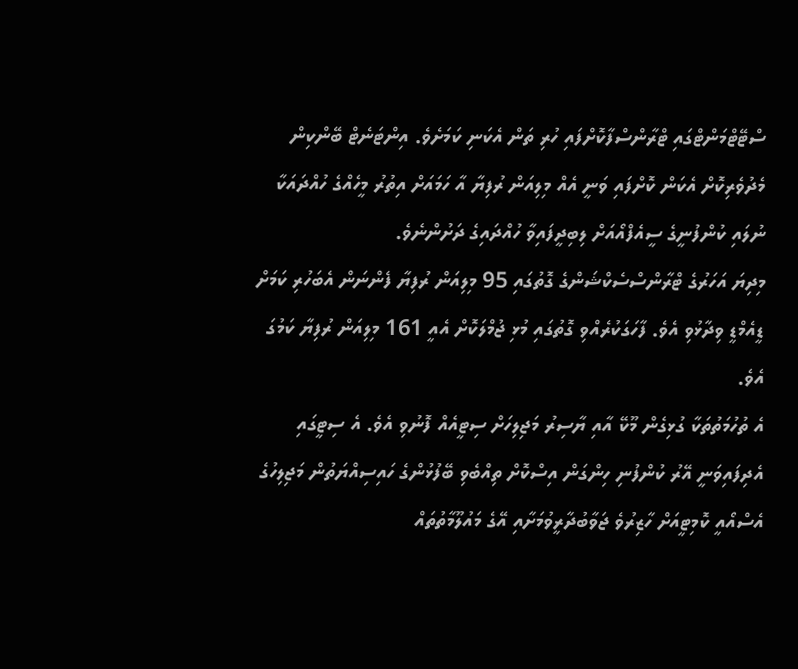ސްޓޭޓްމަންޓްގައި ޓްރާންސްފާކޮށްފައި ހުރި ތަން އެކަނި ކަމަށެވެ. އިންޓަނެޓް ބޭންކިން މެދުވެރިކޮށް އެކަން ކޮށްފައި ވަނީ އެއް މިލިއަން ރުފިޔާ އާ ހަމައަށް އިތުރު މީހެއްގެ ހުއްދައަކާ ނުލައި ކުންފުނީގެ ސީއެފްއޯއަށް ލިބިދީފައިވާ ހުއްދައިގެ ދަށުންނެވެ.
މިދިޔަ އަހަރުގެ ޓްރާންސްސެކްޝަންގެ ގޮތުގައި 95 މިލިއަން ރުފިޔާ ފެންނަން އެބަހުރި ކަމަށް ޑީއެމްޑީ ވިދާޅުވި އެވެ. ފާހަގަކުރެއްވި ގޮތުގައި މުޅި ޖުމްލަކޮށް އެއީ 161 މިލިއަން ރުފިޔާ ކަމުގަ އެވެ.
އެ ތުހުމަތުތަކާ ގުޅިގެން މޫކޭ އާއި ޔާސިރު މަޖިލިހަށް ސިޓީއެއް ފޮނުވި އެވެ. އެ ސިޓީގައި އެދިފައިވަނީ އޭރު ކުންފުނި ހިންގަން އިސްކޮށް ތިއްބެވި ބޭފުޅުންގެ ހައިސިއްޔަތުން މަޖިލިހުގެ އެސްއޯއީ ކޮމިޓީއަށް ހާޒިރުވެ ޖަވާބުދާރީވުމަށާއި އޭގެ މައުލޫމާތުތައް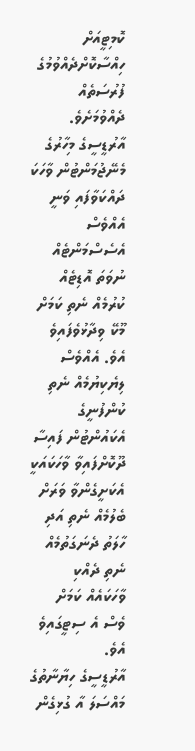ކޮމިޓީއަށް ހިއްސާކޮށްދެއްވުމުގެ ފުރުސަތެއް ދެއްވުމަށެވެ.
އާރުޑީސީގެ މިހާރުގެ މެނޭޖުމަންޓުން ވާހަކަ ދައްކަވާފައި ވަނީ އެއްވެސް އެސެސްމަންޓެއް ނުވަތަ އޮޑިޓެއް ކުރުމެއް ނެތި ކަމަށް މޫކޭ ވިދާޅުވެފައިވެ އެވެ. އެއްވެސް ލިޔެކިޔުމެއް ނެތި ކުންފުނީގެ އެކައުންޓުން ފައިސާ ދޫކޮށްފައިވާ ވާހަކައަކީ އެކަށީގެންވާ ވަރަށް ބެލުމެއް ނެތި އަދި ހާލަތު ދެނަގަތުމެއް ނެތި ދެއްކި ވާހަކައެއް ކަމަށް ވެސް އެ ސިޓީގައިވެ އެވެ.
އާރުޑީސީގެ ހިޔާނާތުގެ މައްސަލަ އާ ގުޅިގެން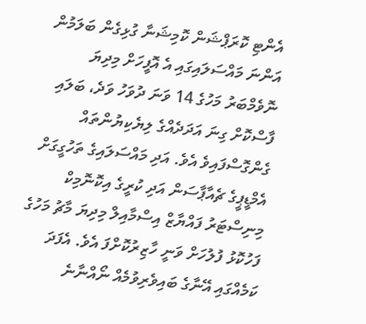އެންޓި ކޮރަޕްޝަން ކޮމިޝަނާ ގުޅިގެން ބަލަމުން އަންނަ މައްސަލައިގައި އެ އޮފީހަށް މިދިޔަ ނޮވެމްބަރު މަހުގެ 14 ވަނަ ދުވަހު ވަދެ، ބަލައި ފާސްކޮށް ގިނަ އަދަދެއްގެ ލިޔެކިޔުންތައް ގެންގޮސްފައިވެ އެވެ. އަދި މައްސަލައިގެ ތަހުގީގަށް އެމްޑީޕީގެ ޗެއާޕާސަން އަދި ކުރީގެ އިކޮނޮމިކް މިނިސްޓަރު ފައްޔާޒް އިސްމާއިލް މިދިޔަ މާޗު މަހުގެ ފަހުކޮޅު ފުލުހަށް ވަނީ ހާޒިރުކޮށްފަ އެވެ. އެފަދަ ކަމެއްގައި އޭނާގެ ބައިވެރިވުމެއް ނޯއްނާނެ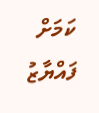ކަމަށް ފައްޔާޒު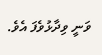ވަނީ ވިދާޅުވެފަ އެވެ.